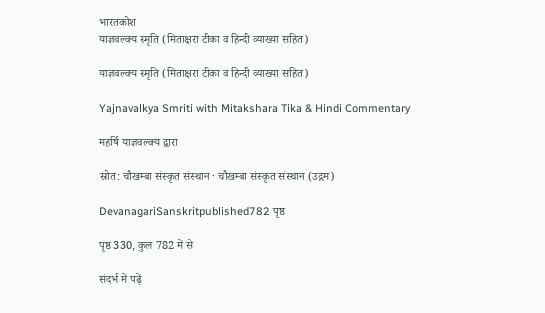भारतकोश
याज्ञवल्क्य स्मृति (मिताक्षरा टीका व हिन्दी व्याख्या सहित)

याज्ञवल्क्य स्मृति (मिताक्षरा टीका व हिन्दी व्याख्या सहित)

Yajnavalkya Smriti with Mitakshara Tika & Hindi Commentary

महर्षि याज्ञवल्क्य द्वारा

स्रोत: चौखम्बा संस्कृत संस्थान · चौखम्बा संस्कृत संस्थान (उद्गम)

DevanagariSanskritpublished782 पृष्ठ

पृष्ठ 330, कुल 782 में से

संदर्भ में पढ़ें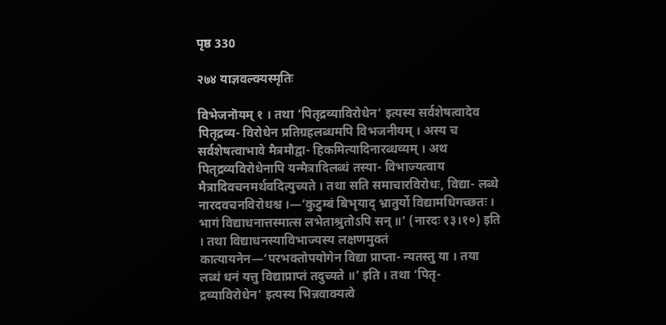पृष्ठ 330

२७४ याज्ञवल्क्यस्मृतिः

विभेजनॊयम् १ । तथा ‘पितृद्रव्याविरोधेन’ इत्यस्य सर्वशेषत्वादेव पितृद्रव्य- विरोधेन प्रतिग्रहलब्धमपि विभजनीयम् । अस्य च सर्वशेषत्वाभावे मैत्रमौद्वा- हिकमित्यादिनारब्धव्यम् । अथ पितृद्रव्यविरोधेनापि यन्मैत्रादिलब्धं तस्या- विभाज्यत्वाय मैत्रादिवचनमर्थवदित्युच्यते । तथा सति समाचारविरोधः, विद्या- लब्धे नारदवचनविरोधश्च ।—‘कुटुम्बं बिभृयाद् भ्रातुर्यो विद्यामधिगच्छतः । भागं विद्याधनात्तस्मात्स लभेताश्रुतोऽपि सन् ॥’ (नारदः १३।१०) इति । तथा विद्याधनस्याविभाज्यस्य लक्षणमुक्तं कात्यायनेन—‘परभक्तोपयोगेन विद्या प्राप्ता- न्यतस्तु या । तया लब्धं धनं यत्तु विद्याप्राप्तं तदुच्यते ॥’ इति । तथा ‘पितृ- द्रव्याविरोधेन’ इत्यस्य भिन्नवाक्यत्वे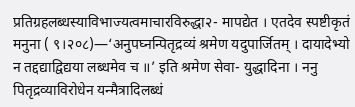प्रतिग्रहलब्धस्याविभाज्यत्वमाचारविरुद्धा२- मापद्येत । एतदेव स्पष्टीकृतं मनुना ( ९।२०८)—‘अनुपघ्नन्पितृद्रव्यं श्रमेण यदुपार्जितम् । दायादेभ्यो न तद्दद्याद्विद्यया लब्धमेव च ॥’ इति श्रमेण सेवा- युद्धादिना । ननु पितृद्रव्याविरोधेन यन्मैत्रादिलब्धं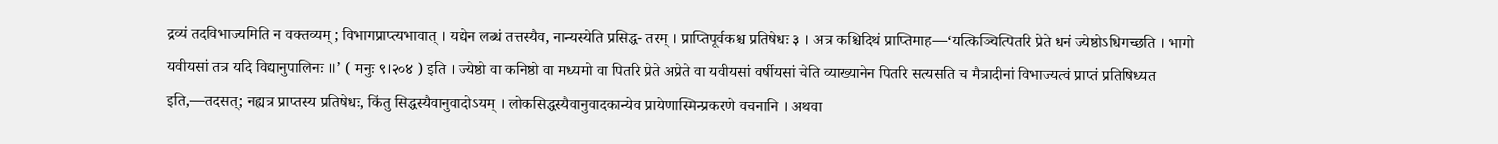द्रव्यं तदविभाज्यमिति न वक्तव्यम् ; विभागप्राप्त्यभावात् । यद्येन लब्धं तत्तस्यैव, नान्यस्येति प्रसिद्ध- तरम् । प्राप्तिपूर्वकश्च प्रतिषेधः ३ । अत्र कश्चिदिथं प्राप्तिमाह—‘यत्किञ्चित्पितरि प्रेते धनं ज्येष्ठोऽधिगच्छति । भागो यवीयसां तत्र यदि विद्यानुपालिनः ॥’ ( मनुः ९।२०४ ) इति । ज्येष्ठो वा कनिष्ठो वा मध्यमो वा पितरि प्रेते अप्रेते वा यवीयसां वर्षीयसां चेति व्याख्यानेन पितरि सत्यसति च मैत्रादीनां विभाज्यत्वं प्राप्तं प्रतिषिध्यत इति,—तदसत्; नह्यत्र प्राप्तस्य प्रतिषेधः, किंतु सिद्धस्यैवानुवादोऽयम् । लोकसिद्धस्यैवानुवादकान्येव प्रायेणास्मिन्प्रकरणे वचनानि । अथवा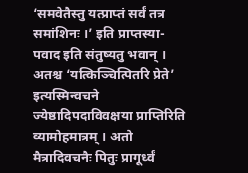‘समवेतैस्तु यत्प्राप्तं सर्वं तत्र समांशिनः ।’ इति प्राप्तस्या- पवाद इति संतुष्यतु भवान् । अतश्च ‘यत्किञ्चित्पितरि प्रेते’ इत्यस्मिन्वचने ज्येष्ठादिपदाविवक्षया प्राप्तिरिति व्यामोहमात्रम् । अतो मैत्रादिवचनैः पितुः प्रागूर्ध्वं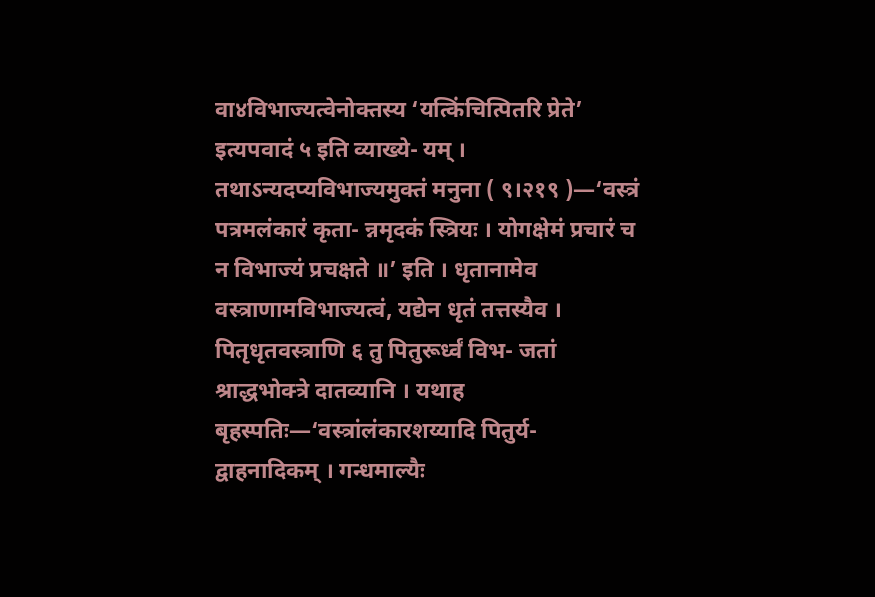वा४विभाज्यत्वेनोक्तस्य ‘यत्किंचित्पितरि प्रेते’ इत्यपवादं ५ इति व्याख्ये- यम् । तथाऽन्यदप्यविभाज्यमुक्तं मनुना ( ९।२१९ )—‘वस्त्रं पत्रमलंकारं कृता- न्नमृदकं स्त्रियः । योगक्षेमं प्रचारं च न विभाज्यं प्रचक्षते ॥’ इति । धृतानामेव वस्त्राणामविभाज्यत्वं, यद्येन धृतं तत्तस्यैव । पितृधृतवस्त्राणि ६ तु पितुरूर्ध्वं विभ- जतां श्राद्धभोक्त्रे दातव्यानि । यथाह बृहस्पतिः—‘वस्त्रांलंकारशय्यादि पितुर्य- द्वाहनादिकम् । गन्धमाल्यैः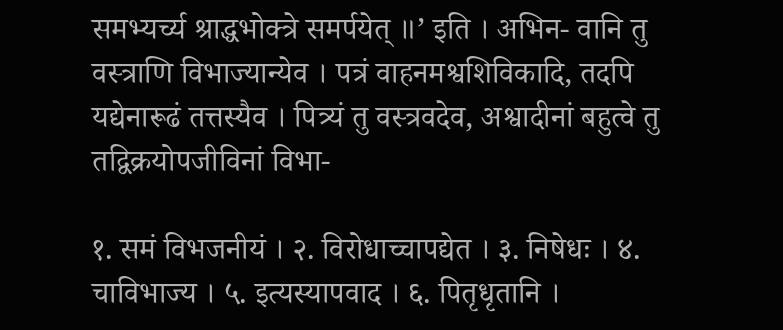समभ्यर्च्य श्राद्धभोक्त्रे समर्पयेत् ॥’ इति । अभिन- वानि तु वस्त्राणि विभाज्यान्येव । पत्रं वाहनमश्वशिविकादि, तदपि यद्येनारूढं तत्तस्यैव । पित्र्यं तु वस्त्रवदेव, अश्वादीनां बहुत्वे तु तद्विक्रयोपजीविनां विभा-

१. समं विभजनीयं । २. विरोधाच्चापद्येत । ३. निषेधः । ४. चाविभाज्य । ५. इत्यस्यापवाद । ६. पितृधृतानि ।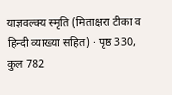याज्ञवल्क्य स्मृति (मिताक्षरा टीका व हिन्दी व्याख्या सहित) · पृष्ठ 330, कुल 782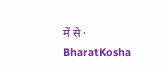में से · BharatKosha